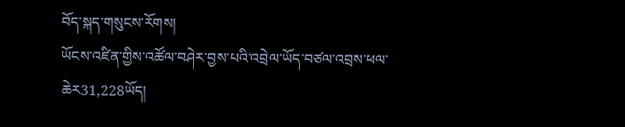བོད་སྐད་གསུངས་རོགས།
ཡོངས་འཛིན་གྱིས་འཚོལ་བཤེར་བྱས་པའི་འབྲེལ་ཡོད་བཙལ་འབྲས་ཕལ་ཆེར31,228ཡོད།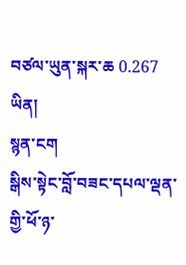བཙལ་ཡུན་སྐར་ཆ 0.267
ཡིན།
སྙན་ངག
སྒིས་སྟེང་བློ་བཟང་དཔལ་ལྡན་གྱི་ཕོ་ཉ་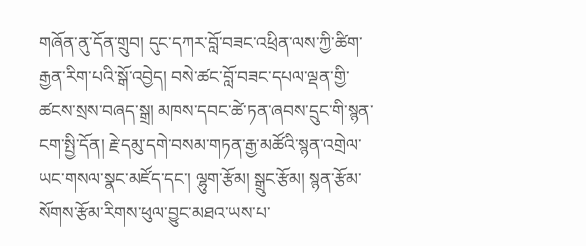གཞོན་ནུ་དོན་གྲུབ། དུང་དཀར་བློ་བཟང་འཕྲིན་ལས་ཀྱི་ཚིག་རྒྱན་རིག་པའི་སྒོ་འབྱེད། བསེ་ཚང་བློ་བཟང་དཔལ་ལྡན་གྱི་ཚངས་སྲས་བཞད་སྒྲ། མཁས་དབང་ཚེ་ཏན་ཞབས་དྲུང་གི་སྙན་ངག་སྤྱི་དོན། རྗེ་དམུ་དགེ་བསམ་གཏན་རྒྱ་མཚོའི་སྙན་འགྲེལ་ཡང་གསལ་སྣང་མཛོད་དང་། ལྷུག་རྩོམ། སྒྲུང་རྩོམ། སྙན་རྩོམ་སོགས་རྩོམ་རིགས་ཕུལ་བྱུང་མཐའ་ཡས་པ་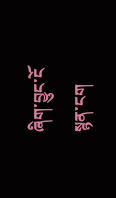ཞིག་བྱུང་ངོ
སྙན་ངག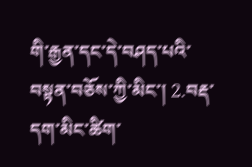གི་རྒྱན་དང་དེ་བཤད་པའི་བསྟན་བཅོས་ཀྱི་མིང་། 2.བརྡ་དག་མིང་ཚིག་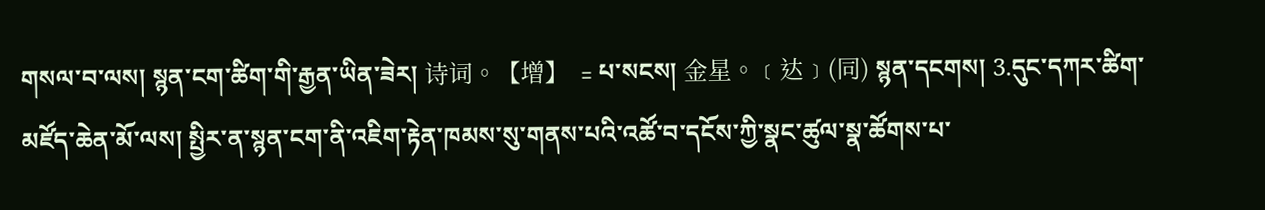གསལ་བ་ལས། སྙན་ངག་ཚིག་གི་རྒྱན་ཡིན་ཟེར། 诗词。【增】 ﹦པ་སངས། 金星。﹝达﹞(同) སྙན་དངགས། 3.དུང་དཀར་ཚིག་མཛོད་ཆེན་མོ་ལས། སྤྱིར་ན་སྙན་ངག་ནི་འཇིག་རྟེན་ཁམས་སུ་གནས་པའི་འཚོ་བ་དངོས་ཀྱི་སྣང་ཚུལ་སྣ་ཚོགས་པ་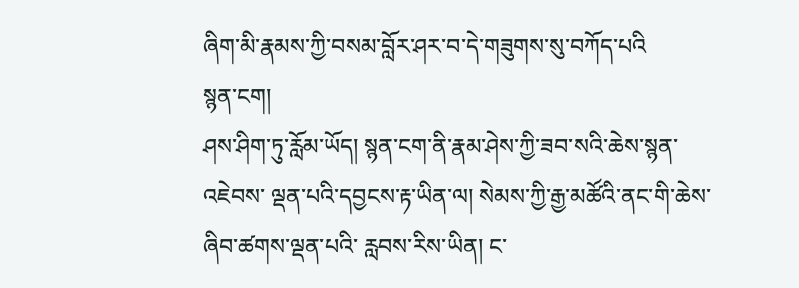ཞིག་མི་རྣམས་ཀྱི་བསམ་བློར་ཤར་བ་དེ་གཟུགས་སུ་བཀོད་པའི
སྙན་ངག།
ཤས་ཤིག་ཏུ་རློམ་ཡོད། སྙན་ངག་ནི་རྣམ་ཤེས་ཀྱི་ཟབ་སའི་ཆེས་སྙན་འཇེབས་ ལྡན་པའི་དབྱངས་རྟ་ཡིན་ལ། སེམས་ཀྱི་རྒྱ་མཚོའི་ནང་གི་ཆེས་ཞིབ་ཚགས་ལྡན་པའི་ རླབས་རིས་ཡིན། ང་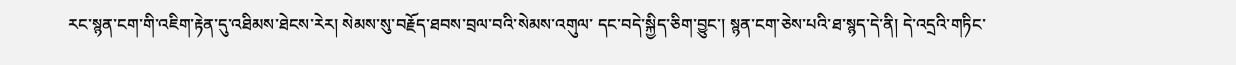རང་སྙན་ངག་གི་འཇིག་རྟེན་དུ་འཐིམས་ཐེངས་རེར། སེམས་སུ་བརྗོད་ཐབས་བྲལ་བའི་སེམས་འགུལ་ དང་བདེ་སྐྱིད་ཅིག་བྱུང་། སྙན་ངག་ཅེས་པའི་ཐ་སྙད་དེ་ནི། དེ་འདྲའི་གཏིང་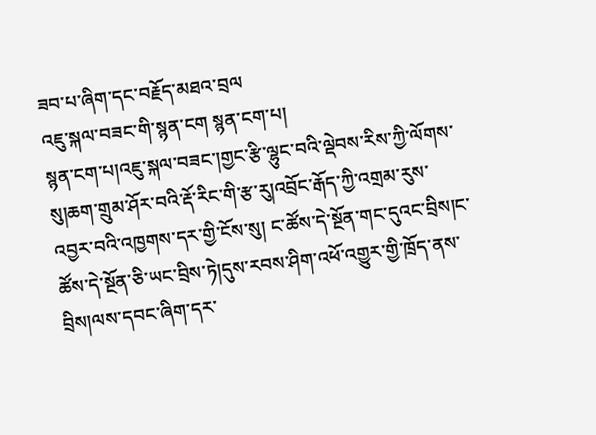ཟབ་པ་ཞིག་དང་བརྗོད་མཐའ་བྲལ
འཇུ་སྐལ་བཟང་གི་སྙན་ངག སྙན་ངག་པ།
སྙན་ངག་པ།འཇུ་སྐལ་བཟང་།གྱང་རྩི་ལྷུང་བའི་ལྡེབས་རིས་ཀྱི་ལོགས་སུ།ཆག་གྲུམ་ཤོར་བའི་རྡོ་རིང་གི་རྩ་རུ།འབྲོང་རྒོད་ཀྱི་འགྲམ་རུས་འབྱར་བའི་འཁྱགས་དར་གྱི་ངོས་སུ། ང་ཚོས་དེ་སྔོན་གང་དུའང་བྲིས།ང་ཚོས་དེ་སྔོན་ཅི་ཡང་བྲིས་ཏེ།དུས་རབས་ཤིག་འཕོ་འགྱུར་གྱི་ཁྲོད་ནས་བྲིས།ལས་དབང་ཞིག་དར་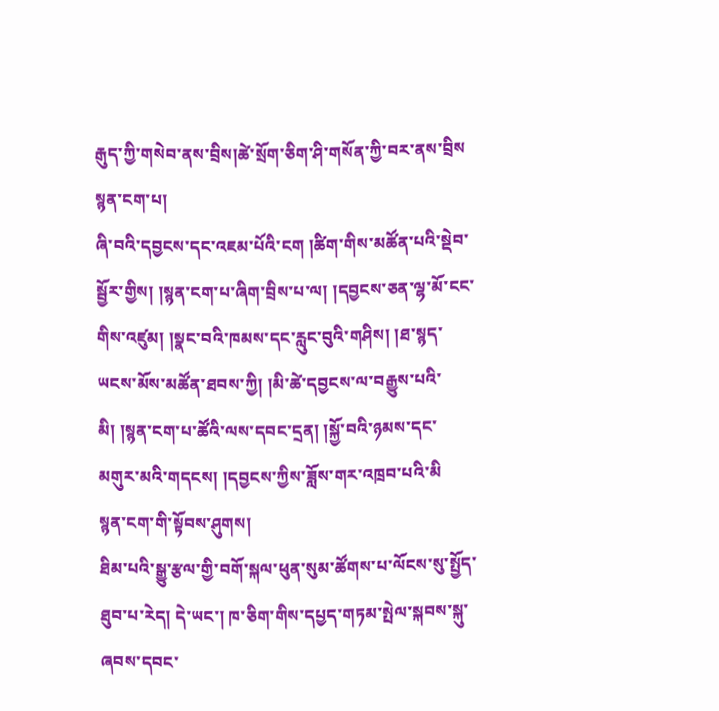རྒུད་ཀྱི་གསེབ་ནས་བྲིས།ཚེ་སྲོག་ཅིག་ཤི་གསོན་ཀྱི་བར་ནས་བྲིས
སྙན་ངག་པ།
ཞི་བའི་དབྱངས་དང་འཇམ་པོའི་ངག །ཚིག་གིས་མཚོན་པའི་སྡེབ་སྦྱོར་གྱིས། །སྙན་ངག་པ་ཞིག་བྲིས་པ་ལ། །དབྱངས་ཅན་ལྷ་མོ་ངང་གིས་འཛུམ། །སྣང་བའི་ཁམས་དང་རླུང་བུའི་གཤིས། །ཐ་སྙད་ཡངས་མོས་མཚོན་ཐབས་ཀྱི། །མི་ཚེ་དབྱངས་ལ་བརྒྱུས་པའི་མི། །སྙན་ངག་པ་ཚོའི་ལས་དབང་དྲན། །སྐྱོ་བའི་ཉམས་དང་མགུར་མའི་གདངས། །དབྱངས་ཀྱིས་ཟློས་གར་འཁྲབ་པའི་མི
སྙན་ངག་གི་སྟོབས་ཤུགས།
ཐིམ་པའི་སྒྱུ་རྩལ་གྱི་བགོ་སྐལ་ཕུན་སུམ་ཚོགས་པ་ལོངས་སུ་སྤྱོད་ཐུབ་པ་རེད། དེ་ཡང་། ཁ་ཅིག་གིས་དཔྱད་གཏམ་སྤེལ་སྐབས་སྐུ་ཞབས་དབང་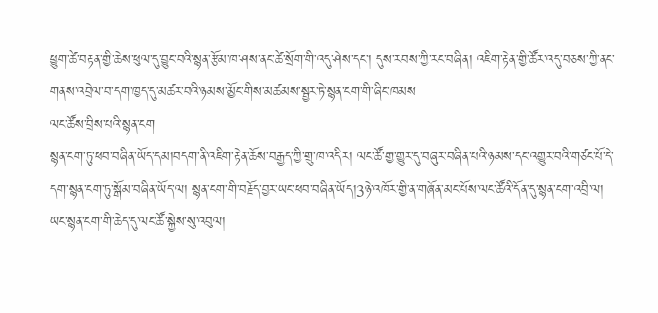ཕྱུག་ཚེ་བརྟན་གྱི་ཆེས་ཕུལ་དུ་བྱུང་བའི་སྙན་རྩོམ་ཁ་ཤས་ནང་ཚེ་སྲོག་གི་འདུ་ཤེས་དང་། དུས་རབས་ཀྱི་རང་བཞིན། འཇིག་རྟེན་གྱི་ཚོར་འདུ་བཅས་ཀྱི་ནང་གནས་འབྲེལ་བ་དག་ཁྱད་དུ་མཚར་བའི་ཉམས་མྱོང་གིས་མཚམས་སྦྱར་ཏེ་སྙན་ངག་གི་ཞིང་ཁམས
ལང་ཚོས་བྲིས་པའི་སྙན་ངག
སྙན་ངག་ཏུ་ཕབ་བཞིན་ཡོད་དམ།བདག་ནི་འཇིག་རྟེན་ཆོས་བརྒྱད་ཀྱི་གྲུ་ཁ་འདིར། ལང་ཚོ་གྱ་གྱུར་དུ་བཞུར་བཞིན་པའི་ཉམས་དང་འགྱུར་བའི་གཙང་པོ་དེ་དག་སྙན་ངག་ཏུ་སྒོམ་བཞིན་ཡོད་ལ། སྙན་ངག་གི་བརྗོད་བྱར་ཡང་ཕབ་བཞིན་ཡོད།3ཉེ་འཁོར་གྱི་ན་གཞོན་མང་པོས་ལང་ཚོའི་དོན་དུ་སྙན་ངག་འབྲི་ལ། ཡང་སྙན་ངག་གི་ཆེད་དུ་ལང་ཚོ་སྐྱེས་སུ་འབུལ།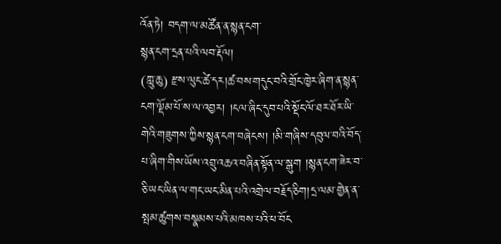འོན་ཏེ། བདག་ལ་མཚོན་ན་སྙན་ངག་
སྙན་ངག་དྲན་པའི་ལབ་རྡོལ།
(ཀླུ་ཆུ) རྫས་ལུང་ཚེ་དར།ཚ་བས་གདུང་བའི་གྲོང་ཁྱེར་ཞིག་ན་སྙན་ངག་ལྡོམ་པོ་ས་ལ་འབྱར། །ངལ་ཞིང་དུབ་པའི་སྡོང་ལོ་ཐར་ཐོར་ཡི་གེའི་གཟུགས་ཀྱིས་སྙན་ངག་བཞེངས། །མི་གཞིས་དབུལ་བའི་བོད་པ་ཞིག་གིས་ཡོས་འབྲུ་འཆའ་བཞིན་སྟོན་ལ་སྒུག །སྙན་ངག་ཟེར་བ་ཅི་ཡང་ཡིན་ལ་གང་ཡང་མིན་པའི་འགྲེལ་བརྗོད་ཅིག།དྲ་ལམ་གྱེན་ན་སྤམ་ཚུགས་བསྣམས་པའི་མཁས་པའི་ཕ་བོང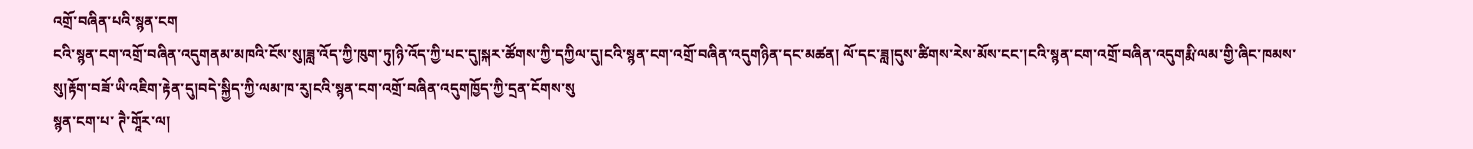འགྲོ་བཞིན་པའི་སྙན་ངག
ངའི་སྙན་ངག་འགྲོ་བཞིན་འདུགནམ་མཁའི་ངོས་སུ།ཟླ་འོད་ཀྱི་ཁུག་ཏུ།ཉི་འོད་ཀྱི་པང་དུ།སྐར་ཚོགས་ཀྱི་དཀྱིལ་དུ།ངའི་སྙན་ངག་འགྲོ་བཞིན་འདུགཉིན་དང་མཚན། ལོ་དང་ཟླ།དུས་ཚིགས་རེས་མོས་ངང་།ངའི་སྙན་ངག་འགྲོ་བཞིན་འདུགརྨི་ལམ་གྱི་ཞིང་ཁམས་སུ།རྟོག་བཟོ་ཡི་འཇིག་རྟེན་དུ།བདེ་སྐྱིད་ཀྱི་ལམ་ཁ་རུ།ངའི་སྙན་ངག་འགྲོ་བཞིན་འདུགཁྱོད་ཀྱི་དྲན་ངོགས་སུ
སྙན་ངག་པ་ ཊཻ་གཱོར་ལ།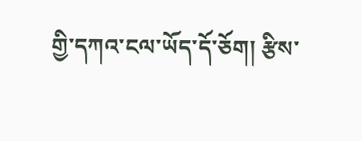གྱི་དཀའ་ངལ་ཡོད་དོ་ཅོག། རྩིས་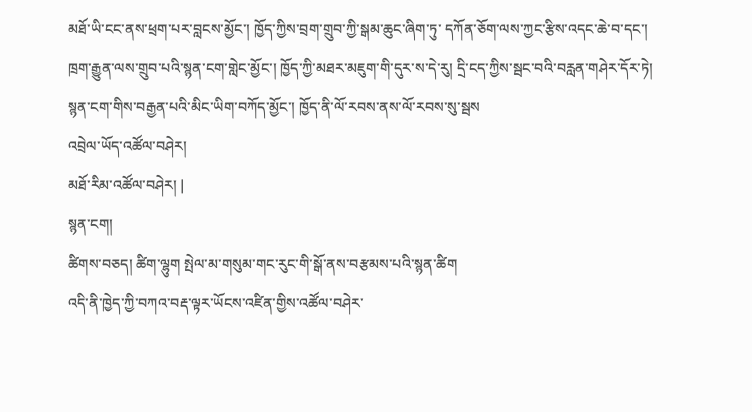མཐོ་ཡི་ངང་ནས་ཕྲག་པར་བླངས་མྱོང་། ཁྱོད་ཀྱིས་བྲག་གྲུབ་ཀྱི་སྒམ་ཆུང་ཞིག་ཏུ་ དཀོན་ཅོག་ལས་ཀྱང་རྩིས་འདང་ཆེ་བ་དང་། ཁྲག་རྒྱུན་ལས་གྲུབ་པའི་སྙན་ངག་གླེང་མྱོང་། ཁྱོད་ཀྱི་མཐར་མཇུག་གི་དུར་ས་དེ་རུ། དྲི་ངད་ཀྱིས་སྦང་བའི་བརླན་གཤེར་དོར་ཏེ། སྙན་ངག་གིས་བརྒྱན་པའི་མིང་ཡིག་བཀོད་མྱོང་། ཁྱོད་ནི་ལོ་རབས་ནས་ལོ་རབས་སུ་སྦས
འབྲེལ་ཡོད་འཚོལ་བཤེར།
མཐོ་རིམ་འཚོལ་བཤེར། |
སྙན་ངག།
ཚིགས་བཅད། ཚིག་ལྷུག སྤེལ་མ་གསུམ་གང་རུང་གི་སྒོ་ནས་བརྩམས་པའི་སྙན་ཚིག
འདི་ནི་ཁྱེད་ཀྱི་བཀའ་བརྡ་ལྟར་ཡོངས་འཛིན་གྱིས་འཚོལ་བཤེར་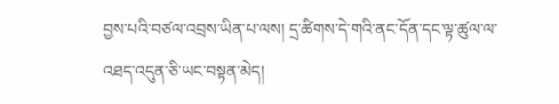བྱས་པའི་བཙལ་འབྲས་ཡིན་པ་ལས། དྲ་ཚིགས་དེ་གའི་ནང་དོན་དང་ལྟ་ཚུལ་ལ་འཐད་འདུན་ཅི་ཡང་བསྟན་མེད།